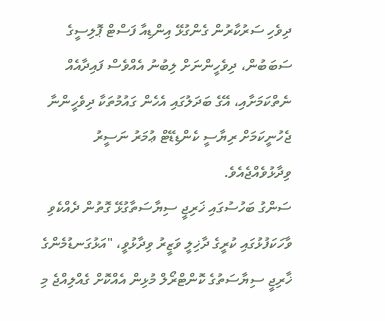ދިވެހި ސަރުކާރުން ގެންގުޅޭ އިންޑިއާ ފަސްޓް ޕޮލިސީގެ ސަބަބުން، ދިވެހީންނަށް ލިބުނު އެއްވެސް ފައިދާއެއް ނެތްކަމަށާއި، އޭގެ ބަދަލުގައި އެހެން ގައުމުތަކާ ދިވެހީންނާ ޖެހުނީކަމަށް ރިޔާސީ ކެންޑިޑޭޓް ޢުމަރު ނަސީރު ވިދާޅުވެއްޖެއެވެ.
ސަންގު ބަހުސުގައި ޚަރިޖީ ސިޔާސަތާގުޅޭ ގޮތުން ދެއްކެވި ވާހަކަފުޅުގައި ކުރީގެ ދާޚިލީ ވަޒީރު ވިދާޅުވީ، "އަޅުގަނޑުމެންގެ ޚާރިޖީ ސިޔާސަތުގެ ކޮންޓްރޯލް މުޅިން އެއްކޮށް ގެއްލިއްޖެ މި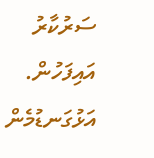ސަރުކާރު އައިފަހުން. އަޅުގަނޑުމެން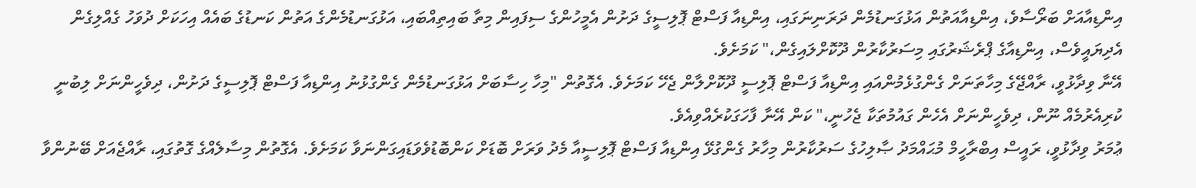އިންޑިއާއަށް ބަރޯސާވެ، އިންޑިއާއަތުން އަޅުގަނޑުމެން ދަރަނިނަގައި، އިންޑިއާ ފަސްޓް ޕޮލިސީގެ ދަށުން އެމީހުންގެ ސިފައިން މިތާ ބައިތިއްބައި، އަޅުގަނޑުމެންގެ އަތުން ކަނޑުގެ ބައެއް އިހަކަށް ދުވަހު ގެއްލިގެން އެދިޔައީވެސް، އިންޑިއާގެ ޕްރެޝަރުގައި މިސަރުކާރުން ދޫކޮށްލައިގެން،" ކަމަށެވެ.
އޭނާ ވިދާޅުވީ، ރާއްޖޭގެ މިހާތަނަށް ގެންގުޅެމުންއައި އިންޑިއާ ފަސްޓް ޕޮލިސީ ދޫކޮށްލާން ޖެހޭ ކަމަށެވެ. އެގޮތުން "މިހާ ހިސާބަށް އަޅުގަނޑުމެން ގެންގުޅުނު އިންޑިއާ ފަސްޓް ޕޮލިސީގެ ދަށުން، ދިވެހީންނަށް ލިބުނީ ކުރިއެރުމެއް ނޫން، ދިވެހީންނަށް އެހެން ގައުމުތަކާ ޖެހުނީ،" ކަން އޭނާ ފާހަގަކުރެއްވިއެވެ.
ޢުމަރު ވިދާޅުވީ، ރައީސް އިބްރާހީމް މުޙައްމަދު ޞާލިހުގެ ސަރުކާރުން މިހާރު ގެންގުޅޭ އިންޑިއާ ފަސްޓް ޕޮލިސީއާ މެދު ވަރަށް ބޮޑަށް ކަންބޮޑުވެވަޑައިގަންނަވާ ކަމަށެވެ. އެގޮތުން މިސާލެއްގެ ގޮތުގައި، ރާއްޖެއަށް ބޭނުންވާ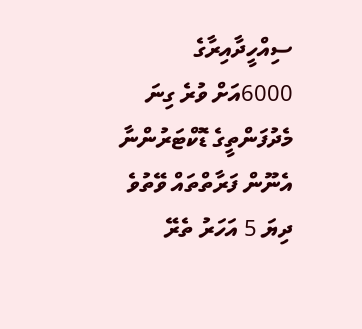ސިއްހީދާއިރާގެ 6000އަށް ވުރެ ގިނަ މެދުފަންތީގެ ޑޮކްޓަރުންނާ އެނޫން ފަރާތްތައް ވޭތުވެ ދިޔަ 5 އަހަރު ތެރޭ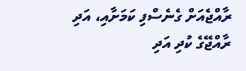ރާއްޖެއަށް ގެނެސްފި ކަމަށާއި، އަދި ރާއްޖޭގެ ކުދި އަދި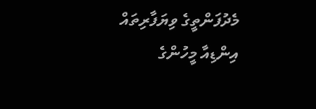މެދުފަންތީގެ ވިޔަފާރިތައް އިންޑިއާ މީހުންގެ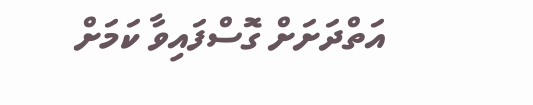އަތްދަށަށް ގޮސްފައިވާ ކަމަށް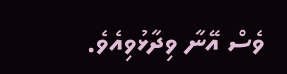ވެސް އޭނާ ވިދާޅުވިއެވެ.